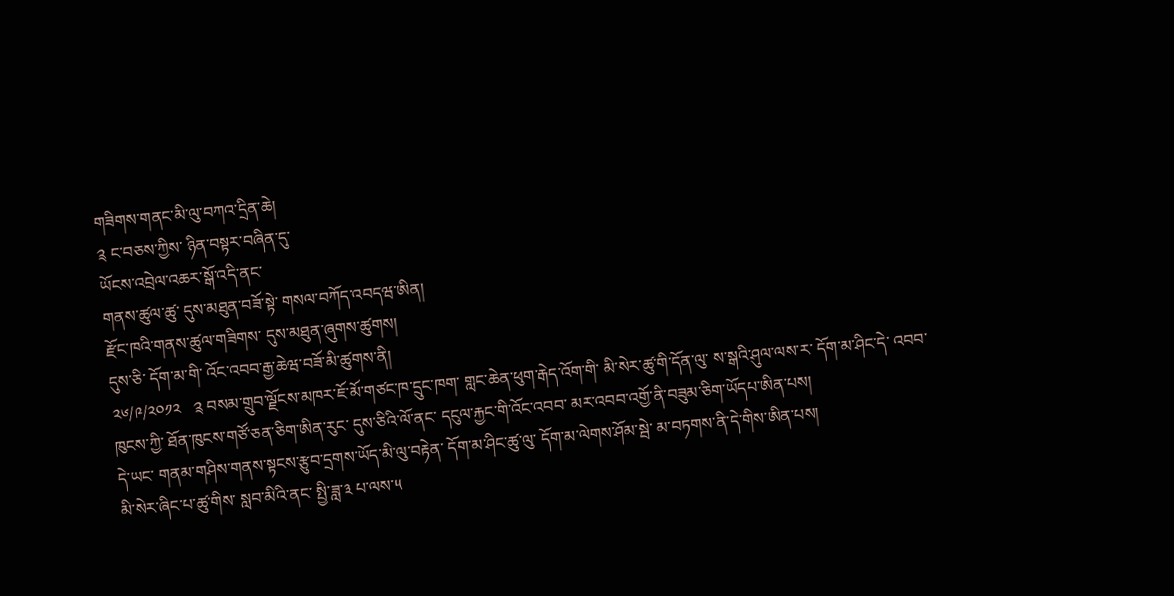གཟིགས་གནང་མི་ལུ་བཀའ་དྲིན་ཆེ།
༉ ང་བཅས་ཀྱིས་ ཉིན་བསྟར་བཞིན་དུ་
ཡོངས་འབྲེལ་འཆར་སྒོ་འདི་ནང་
གནས་ཚུལ་ཚུ་ དུས་མཐུན་བཟོ་སྟེ་ གསལ་བཀོད་འབདཝ་ཨིན།
རྫོང་ཁའི་གནས་ཚུལ་གཟིགས་ དུས་མཐུན་ཞུགས་ཚུགས།
དུས་ཅི་ དོག་མ་གི་ འོང་འབབ་རྒྱ་ཆེཝ་བཟོ་མི་ཚུགས་ནི།
༢༦/༩/༢༠༡༢   ༉ བསམ་གྲུབ་ལྗོངས་མཁར་ཇོ་མོ་གཙང་ཁ་དྲུང་ཁག་ གླང་ཆེན་ཕུག་རྒེད་འོག་གི་ མི་སེར་ཚུ་གི་དོན་ལུ་ ས་སྒའི་ཤུལ་ལས་ར་ དོག་མ་ཤིང་དེ་ འབབ་ཁུངས་ཀྱི་ ཐོན་ཁུངས་གཙོ་ཅན་ཅིག་ཨིན་རུང་ དུས་ཅིའི་ལོ་ནང་ དངུལ་རྐྱང་གི་འོང་འབབ་ མར་འབབ་འགྱོ་ནི་བཟུམ་ཅིག་ཡོདཔ་ཨིན་པས།
དེ་ཡང་ གནམ་གཤིས་གནས་སྟངས་རྩུབ་དྲགས་ཡོད་མི་ལུ་བརྟེན་ དོག་མ་ཤིང་ཚུ་ལུ་ དོག་མ་ལེགས་ཤོམ་སྦེ་ མ་བཏགས་ནི་དེ་གིས་ཨིན་པས།
མི་སེར་ཞིང་པ་ཚུ་གིས་ སླབ་མིའི་ནང་ སྤྱི་ཟླ་༣ པ་ལས་༥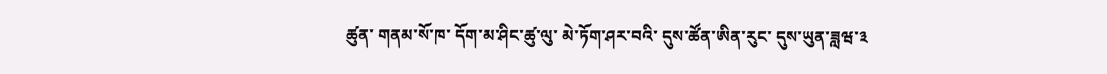ཚུན་ གནམ་སོ་ཁ་ དོག་མ་ཤིང་ཚུ་ལུ་ མེ་ཏོག་ཤར་བའི་ དུས་ཚོན་ཨིན་རུང་ དུས་ཡུན་ཟླཝ་༣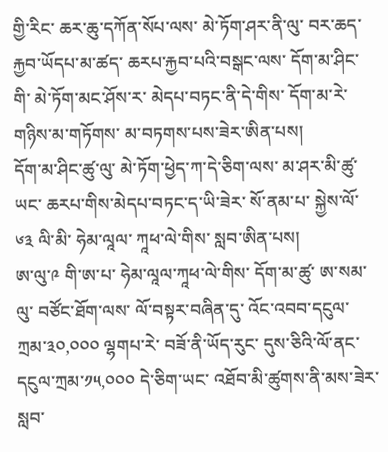གྱི་རིང་ ཆར་ཆུ་དཀོན་སོཔ་ལས་ མེ་ཏོག་ཤར་ནི་ལུ་ བར་ཆད་རྐྱབ་ཡོདཔ་མ་ཚད་ ཆརཔ་རྐྱབ་པའི་བསྒང་ལས་ དོག་མ་ཤིང་གི་ མེ་ཏོག་མང་ཤོས་ར་ མེདཔ་བཏང་ནི་དེ་གིས་ དོག་མ་རེ་གཉིས་མ་གཏོགས་ མ་བཏགས་པས་ཟེར་ཨིན་པས།
དོག་མ་ཤིང་ཚུ་ལུ་ མེ་ཏོག་ཕྱེད་ཀ་དེ་ཅིག་ལས་ མ་ཤར་མི་ཚུ་ཡང་ ཆརཔ་གིས་མེདཔ་བཏང་ད་ཡི་ཟེར་ སོ་ནམ་པ་ སྐྱེས་ལོ་༦༣ ལི་མི་ ཧེམ་ལཱལ་ ཀཱཕ་ལེ་གིས་ སླབ་ཨིན་པས།
ཨ་ལུ་༩ གི་ཨ་པ་ ཧེམ་ལཱལ་ཀཱཕ་ལེ་གིས་ དོག་མ་ཚུ་ ཨ་སམ་ལུ་ བཙོང་ཐོག་ལས་ ལོ་བསྟར་བཞིན་དུ་ འོང་འབབ་དངུལ་ཀྲམ་༣༠,༠༠༠ ལྷགཔ་རེ་ བཟོ་ནི་ཡོད་རུང་ དུས་ཅིའི་ལོ་ནང་ དངུལ་ཀྲམ་༡༥,༠༠༠ དེ་ཅིག་ཡང་ འཐོབ་མི་ཚུགས་ནི་མས་ཟེར་ སླབ་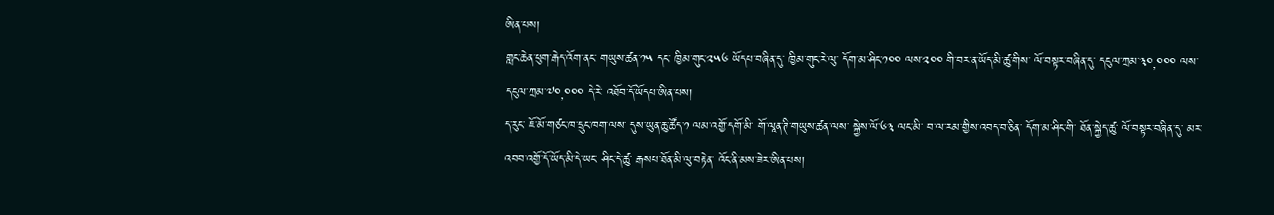ཨིན་པས།
གླང་ཆེན་ཕུག་རྒེད་འོག་ནང་ གཡུས་ཚན་༡༥ དང་ ཁྱིམ་གུང་༢༥༦ ཡོདཔ་བཞིན་དུ་ ཁྱིམ་གུང་རེ་ལུ་ དོག་མ་ཤིང་༡༠༠ ལས་༢༠༠ གི་བར་ན་ཡོད་མི་ཚུ་གིས་ ལོ་བསྟར་བཞིན་དུ་ དངུལ་ཀྲམ་༣༠,༠༠༠ ལས་ དངུལ་ཀྲམ་༧༠,༠༠༠ དེ་རེ་ འཐོབ་དོ་ཡོདཔ་ཨིན་པས།
ད་རུང་ ཇོ་མོ་གཙང་ཁ་དྲུང་ཁག་ལས་ དུས་ཡུན་ཆུ་ཚོད་༡ ལམ་འགྱོ་དགོ་མི་ གོ་ལཱན་ཊི་གཡུས་ཚན་ལས་ སྐྱེས་ལོ་༦༣ ལང་མི་ བ་ལ་རམ་གྱིས་འབད་བ་ཅིན་ དོག་མ་ཤིང་གི་ ཐོན་སྐྱེད་ཚུ་ ལོ་བསྟར་བཞིན་དུ་ མར་འབབ་འགྱོ་དོ་ཡོད་མི་དེ་ཡང་ ཤིང་དེ་ཚུ་ རྒསཔ་ཐོན་མི་ལུ་བརྟེན་ འོང་ནི་མས་ཟེར་ཨིན་པས།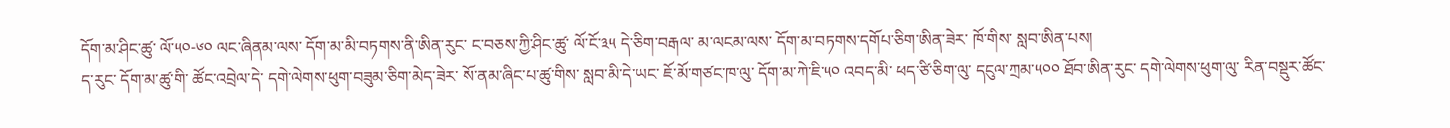དོག་མ་ཤིང་ཚུ་ ལོ་༥༠-༦༠ ལང་ཞིནམ་ལས་ དོག་མ་མི་བཏགས་ནི་ཨིན་རུང་ ང་བཅས་ཀྱི་ཤིང་ཚུ་ ལོ་ངོ་༣༥ དེ་ཅིག་བརྒལ་ མ་ལངམ་ལས་ དོག་མ་བཏགས་དགོཔ་ཅིག་ཨིན་ཟེར་ ཁོ་གིས་ སླབ་ཨིན་པས།
ད་རུང་ དོག་མ་ཚུ་གི་ ཚོང་འབྲེལ་དེ་ དགེ་ལེགས་ཕུག་བཟུམ་ཅིག་མེད་ཟེར་ སོ་ནམ་ཞིང་པ་ཚུ་གིས་ སླབ་མི་དེ་ཡང་ ཇོ་མོ་གཙང་ཁ་ལུ་ དོག་མ་ཀེ་ཇི་༥༠ འབད་མི་ ཕད་ཙི་ཅིག་ལུ་ དངུལ་ཀྲམ་༥༠༠ ཐོབ་ཨིན་རུང་ དགེ་ལེགས་ཕུག་ལུ་ རིན་བསྡུར་ཚོང་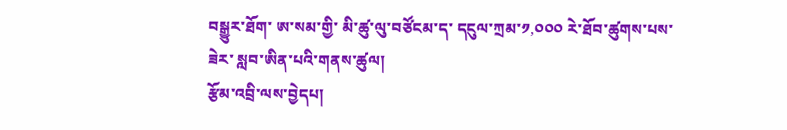བསྒྱུར་ཐོག་ ཨ་སམ་གྱི་ མི་ཚུ་ལུ་བཙོངམ་ད་ དངུལ་ཀྲམ་༡,༠༠༠ རེ་ཐོབ་ཚུགས་པས་ཟེར་ སླབ་ཨིན་པའི་གནས་ཚུལ།
རྩོམ་འབྲི་ལས་བྱེདཔ།